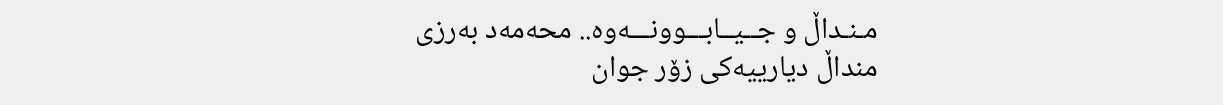مـنـداڵ و جــیــابـــوونـــەوە.. محەمەد بەرزی
منداڵ دیارییەکی زۆر جوان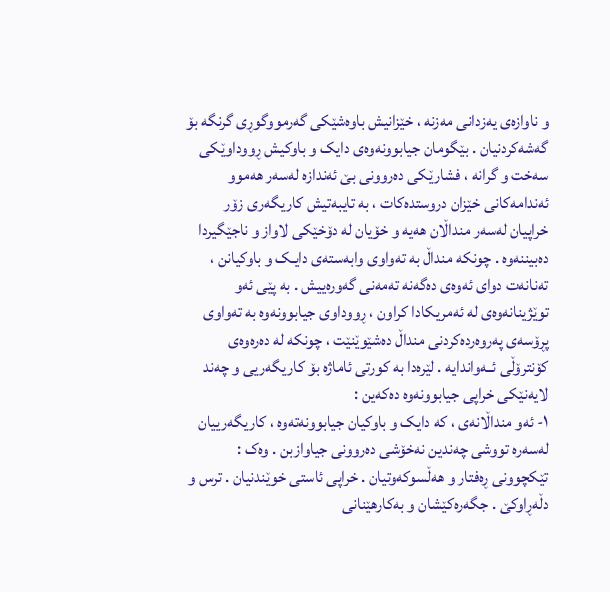و ناوازەی یەزدانی مەزنە ، خێزانیش باوەشێکی گەرمووگوڕی گرنگە بۆ گەشەکردنیان . بێگومان جیابوونەوەی دایک و باوکیش ڕووداوێکی سەخت و گرانە ، فشارێکی دەروونی بێ ئەندازە لەسەر هەموو ئەندامەکانی خێزان دروستدەکات ، بە تایبەتیش کاریگەری زۆر خراپیان لەسەر منداڵان هەیە و خۆیان لە دۆخێکی لاواز و ناجێگیردا دەبیننەوە . چونکە منداڵ بە تەواوی وابەستەی دایـک و باوکیانن ، تەنانەت دوای ئەوەی دەگەنە تەمەنی گەورەییش . بە پێی ئەو توێژینانەوەی لە ئەمریکادا کراون ، ڕووداوی جیابوونەوە بە تەواوی پڕۆسەی پەروەردەکردنی منداڵ دەشێوێنێت ، چونکە لە دەرەوەی کۆنترۆڵی ئــەواندایە . لێرەدا بە کورتی ئاماژە بۆ کاریگەریی و چەند لایەنێکی خراپی جیابوونەوە دەکەین :
١- ئەو منداڵانەی ، کە دایک و باوکیان جیابوونەتەوە ، کاریگەرییان لەسەرە تووشی چەندین نەخۆشی دەروونی جیاوازبن . وەک : تێکچوونی ڕەفتار و هەڵسوکەوتیان . خراپی ئاستی خوێندنیان . ترس و دڵەڕاوکێ . جگەرەکێشان و بەکارهێنانی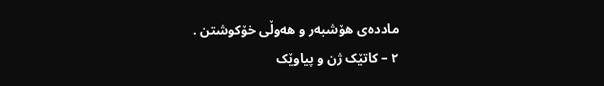ماددەی هۆشبەر و هەوڵی خۆکوشتن .
٢ – کاتێک ژن و پیاوێک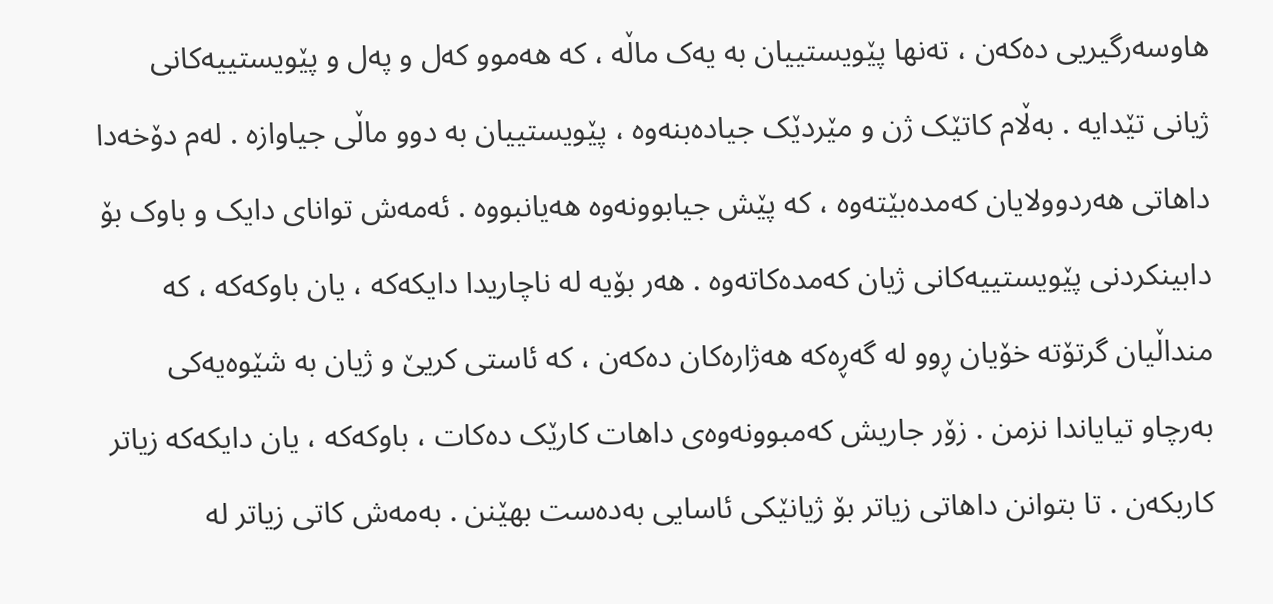هاوسەرگیریی دەکەن ، تەنها پێویستییان بە یەک ماڵە ، کە هەموو کەل و پەل و پێویستییەکانی ژیانی تێدایە . بەڵام کاتێک ژن و مێردێک جیادەبنەوە ، پێویستییان بە دوو ماڵی جیاوازە . لەم دۆخەدا داهاتی هەردوولایان کەمدەبێتەوە ، کە پێش جیابوونەوە هەیانبووە . ئەمەش توانای دایک و باوک بۆ دابینکردنی پێویستییەکانی ژیان کەمدەکاتەوە . هەر بۆیە لە ناچاریدا دایکەکە ، یان باوکەکە ، کە منداڵیان گرتۆتە خۆیان ڕوو لە گەڕەکە هەژارەکان دەکەن ، کە ئاستی کریێ و ژیان بە شێوەیەکی بەرچاو تیایاندا نزمن . زۆر جاریش کەمبوونەوەی داهات کارێک دەکات ، باوکەکە ، یان دایکەکە زیاتر کاربکەن . تا بتوانن داهاتی زیاتر بۆ ژیانێکی ئاسایی بەدەست بهێنن . بەمەش کاتی زیاتر لە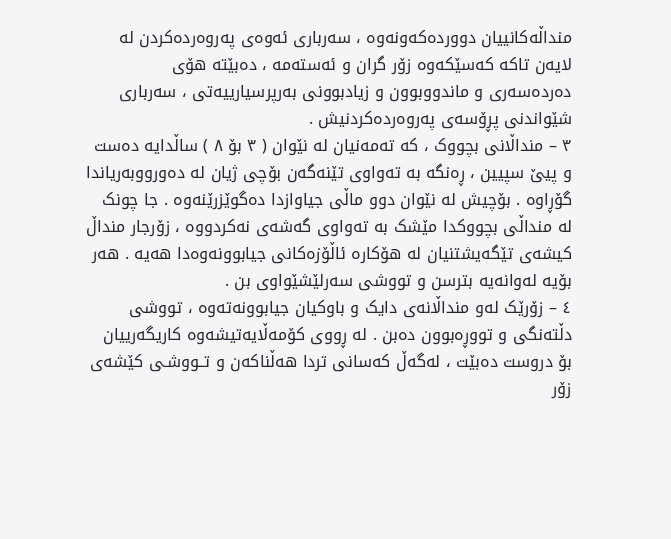منداڵەکانییان دووردەکەونەوە ، سەرباری ئەوەی پەروەردەکردن لە لایەن تاکە کەسێکەوە زۆر گران و ئەستەمە ، دەبێتە هۆی دەردەسەری و ماندووبوون و زیادبوونی بەرپرسیارییەتی ، سەرباری شێواندنی پڕۆسەی پەروەردەکردنیش .
٣ – منداڵانی بچووک ، کە تەمەنیان لە نێوان ( ٣ بۆ ٨ ) ساڵدایە دەست و پیێ سپیین ، ڕەنگە بە تەواوی تێنەگەن بۆچی ژیان لە دەورووبەریاندا گۆڕاوە . بۆچیش لە نێوان دوو ماڵی جیاوازدا دەگوێزرێنەوە . جا چونک لە منداڵی بچووکدا مێشک بە تەواوی گەشەی نەکردووە ، زۆرجار منداڵ کیشەی تێگەیشتنیان لە هۆکارە ئاڵۆزەکانی جیابوونەوەدا هەیە . هەر بۆیە لەوانەیە بترسن و تووشی سەرلێشێواوی بن .
٤ – زۆرێک لەو منداڵانەی دایک و باوکیان جیابوونەتەوە ، تووشی دڵتەنگی و تووڕەبوون دەبن . لە ڕووی کۆمەڵایەتیشەوە کاریگەرییان بۆ دروست دەبێت ، لەگەڵ کەسانی تردا هەڵناکەن و تــووشـی کێشەی زۆر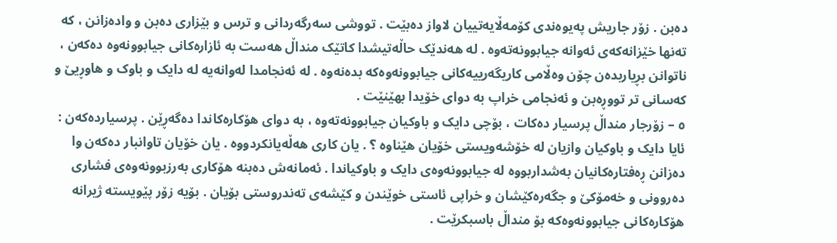دەبن . زۆر جاریش پەیوەندی کۆمەڵایەتییان لاواز دەبێت . تووشی سەرگەردانی و ترس و بێزاری دەبن و وادەزانن ، کە تەنها خێزانەکەی ئەوانە جیابوونەتەوە . لە هەندێک حاڵەتیشدا کاتێک منداڵ هەست بە ئازارەکانی جیابوونەوە دەکەن ، ناتوانن بڕیاربدەن چۆن وەڵامی کاریگەرییەکانی جیابوونەوەکە بدەنەوە . لە ئەنجامدا لەوانەیە لە دایک و باوک و هاوڕیێ و کەسانی تر تووڕەبن و ئەنجامی خراپ بە دوای خۆیدا بهێنێت .
٥ – زۆرجار منداڵ پرسیار دەکات ، بۆچی دایک و باوکیان جیابوونەتەوە ، بە دوای هۆکارەکاندا دەگەڕێن . پرسیاردەکەن : ئایا دایک و باوکیان وازیان لە خۆشەویستی خۆیان هێناوە ؟ . یان کاری هەڵەیانکردووە . یان خۆیان تاوانبار دەکەن وا دەزانن ڕەفتارەکانیان بەشداربووە لە جیابوونەوەی دایک و باوکیاندا . ئەمانەش دەبنە هۆکاری بەرزبوونەوەی فشاری دەروونی و خەمۆکێ و جگەرەکێشان و خراپی ئاستی خوێندن و کێشەی تەندروستی بۆیان . بۆیە زۆر پێویستە ژیرانە هۆکارەکانی جیابوونەوەکە بۆ منداڵ باسبکرێت .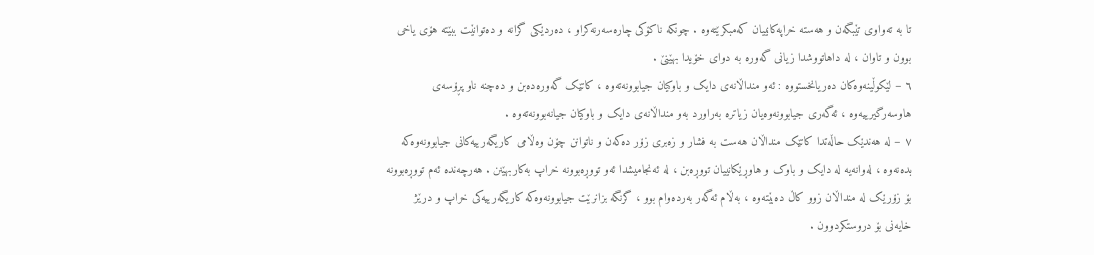تا بە تەواوی تێبگەن و هەستە خراپەکانییان کەمبکرێتەوە . چونکە ناکۆکی چارەسەرنەکراو ، دەردێکی گرانە و دەتوانێت ببێتە هۆی یاخی بوون و تاوان ، لە داهاتووشدا زیانی گەورە بە دوای خۆیدا بهێنێ .
٦ – لێکوڵینەوەکان دەریانخستووە : ئەو منداڵانەی دایک و باوکیان جیابوونەتەوە ، کاتێک گەورەدەبن و دەچنە ناو پڕۆسەی هاوسەرگیرییەوە ، ئەگەری جیابوونەوەیان زیاترە بەراورد بەو منداڵانەی دایک و باوکیان جیانەبوونەتەوە .
٧ – لە هەندێک حاڵەتدا کاتێک منداڵان هەست بە فشار و زەبری زۆر دەکەن و ناتوانن چۆن وەڵامی کاریگەرییەکانی جیابوونەوەکە بدەنەوە ، لەوانەیە لە دایک و باوک و هاوڕێکانییان تووڕەبن ، لە ئەنجامیشدا ئەو تووڕەبوونە خراپ بەکاربهێنن . هەرچەندە ئەم تووڕەبوونە بۆ زۆرێک لە منداڵان زوو کاڵ دەبێتەوە ، بەڵام ئەگەر بەردەوام بوو ، گرنگە بزانرێت جیابوونەوەکە کاریگەرییەکی خراپ و درێژ خایەنی بۆ دروستکردوون .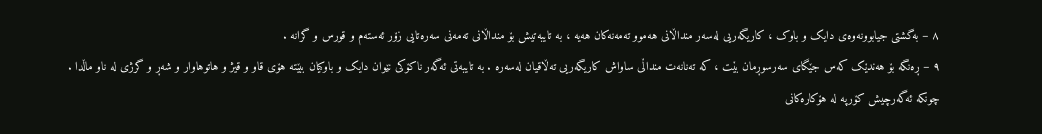٨ – بەگشتی جیابوونەوەی دایک و باوک ، کاریگەریی لەسەر منداڵانی هەموو تەمەنەکان هەیە ، بە تایبەتیش بۆ منداڵانی تەمەنی سەرەتایی زۆر ئەستەم و قورس و گرانە .
٩ – ڕەنگە بۆ هەندێک کەس جێگای سەرسوڕمان بێت ، کە تەنانەت منداڵی ساواش کاریگەریی تەڵاقیان لەسەرە . بە تایبەتی ئەگەر ناکۆکی نێوان دایک و باوکیان ببێتە هۆی قاو و قیژ و هاتوهاوار و شەڕ و گرژی لە ناو ماڵدا . چونکە ئەگەرچیش کۆرپە لە هۆکارەکانی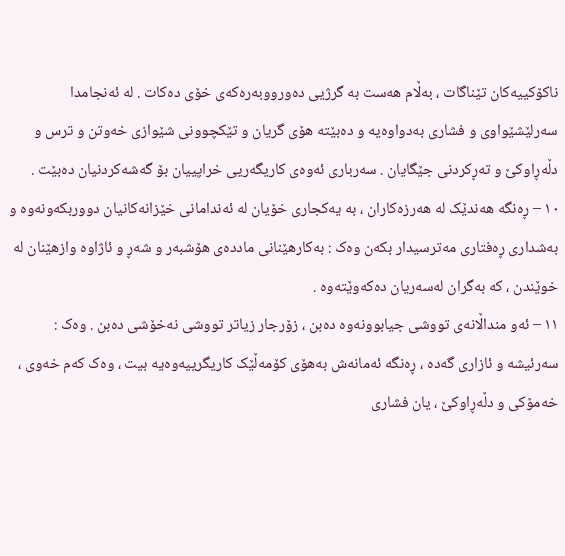ناکۆکییەکان تێناگات ، بەڵام هەست بە گرژیی دەورووبەرەکەی خۆی دەکات . لە ئەنجامدا سەرلێشێواوی و فشاری بەدواوەیە و دەبێتە هۆی گریان و تێکچوونی شێوازی خەوتن و ترس و دڵەڕاوکێ و تەڕکردنی جێگایان . سەرباری ئەوەی کاریگەریی خراپییان بۆ گەشەکردنیان دەبێت .
١٠ – ڕەنگە هەندێک لە هەرزەکاران ، بە یەکجاری خۆیان لە ئەندامانی خێزانەکانیان دووربکەونەوە و بەشداری ڕەفتاری مەترسیدار بکەن وەک : بەکارهێنانی ماددەی هۆشبەر و شەڕ و ئاژاوە وازهێنان لە خوێندن ، کە بەگران لەسەریان دەکەوێتەوە .
١١ – ئەو منداڵانەی تووشی جیابوونەوە دەبن ، زۆرجار زیاتر تووشی نەخۆشی دەبن . وەک : سەرئیشە و ئازاری گەدە ، ڕەنگە ئەمانەش بەهۆی کۆمەڵێک کاریگرییەوەیە بیت ، وەک کەم خەوی ، خەمۆکی و دڵەڕاوکێ ، یان فشاری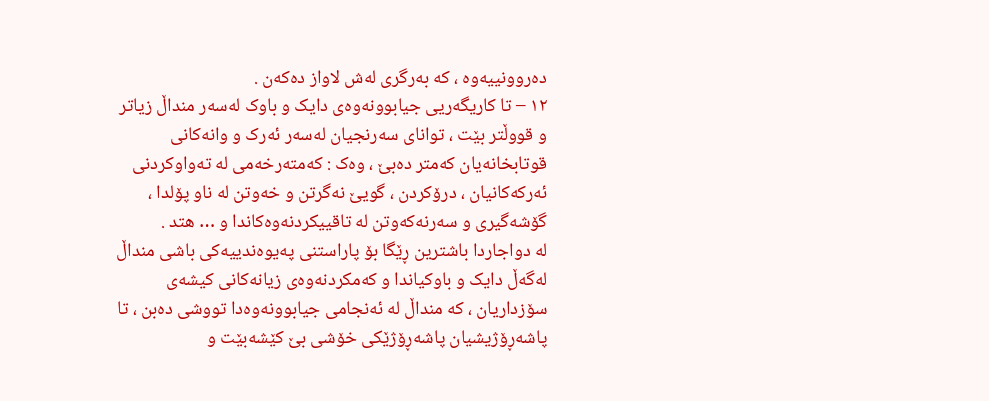دەروونییەوە ، کە بەرگری لەش لاواز دەکەن .
١٢ – تا کاریگەریی جیابوونەوەی دایک و باوک لەسەر منداڵ زیاتر و قووڵتر بێت ، توانای سەرنجیان لەسەر ئەرک و وانەکانی قوتابخانەیان کەمتر دەبێ ، وەک : کەمتەرخەمی لە تەواوکردنی ئەرکەکانیان ، درۆکردن ، گویێ نەگرتن و خەوتن لە ناو پۆلدا ، گۆشەگیری و سەرنەکەوتن لە تاقییکردنەوەکاندا و … هتد .
لە دواجاردا باشترین ڕێگا بۆ پاراستنی پەیوەندییەکی باشی منداڵ لەگەڵ دایک و باوکیاندا و کەمکردنەوەی زیانەکانی کیشەی سۆزداریان ، کە منداڵ لە ئەنجامی جیابوونەوەدا تووشی دەبن ، تا پاشەڕۆژیشیان پاشەڕۆژێکی خۆشی بێ کێشەبێت و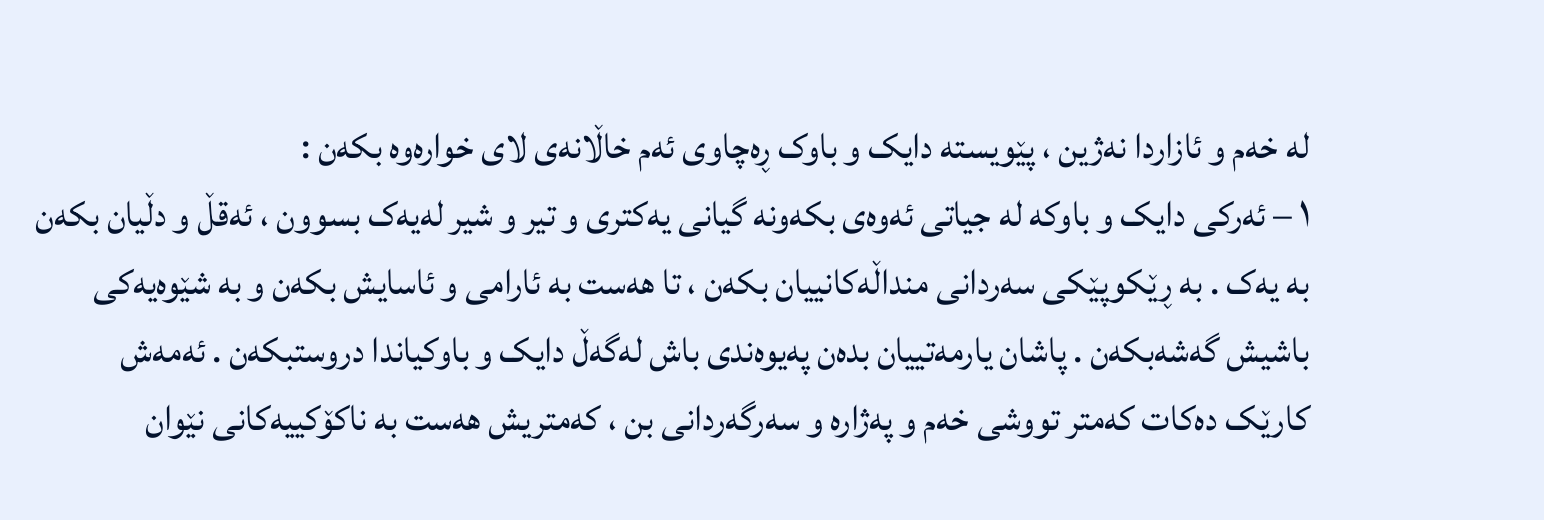لە خەم و ئازاردا نەژین ، پێویستە دایک و باوک ڕەچاوی ئەم خاڵانەی لای خوارەوە بکەن :
١ – ئەرکی دایک و باوکە لە جیاتی ئەوەی بکەونە گیانی یەکتری و تیر و شیر لەیەک بسوون ، ئەقڵ و دڵیان بکەن بە یەک . بە ڕێکوپێکی سەردانی منداڵەکانییان بکەن ، تا هەست بە ئارامی و ئاسایش بکەن و بە شێوەیەکی باشیش گەشەبکەن . پاشان یارمەتییان بدەن پەیوەندی باش لەگەڵ دایک و باوکیاندا دروستبکەن . ئەمەش کارێک دەکات کەمتر تووشی خەم و پەژارە و سەرگەردانی بن ، کەمتریش هەست بە ناکۆکییەکانی نێوان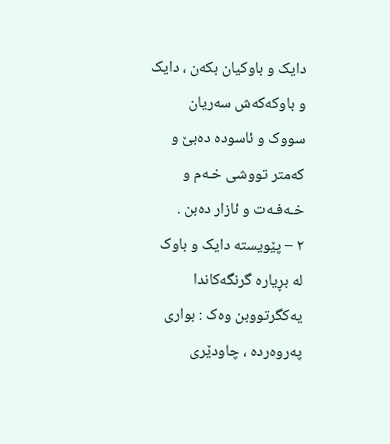دایک و باوکیان بکەن ، دایک و باوکەکەش سەریان سووک و ئاسودە دەبێ و کەمتر تووشی خـەم و خـەفـەت و ئازار دەبن .
٢ – پێویستە دایک و باوک لە بڕیارە گرنگەکاندا یەکگرتووبن وەک : بواری پەروەردە ، چاودێری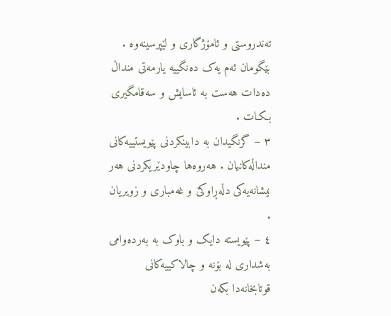تەندروستی و ئامۆژگاری و لێپرسینەوە . بێگومان ئەم یەک دەنگییە یارمەتی منداڵ دەدات هەست بە ئاسایش و سەقامگیری بـکـات .
٣ – گرنگیدان بە دابینکردنی پێویستییەکانی منداڵەکانیان . هەروەها چاودێریکردنی هەر نیشانەیەکی دڵەڕاوکێ و غەمباری و زویریان .
٤ – پێویستە دایک و باوک بە بەردەوامی بەشداری لە بۆنە و چالاکییەکانی قوتابخانەدا بکەن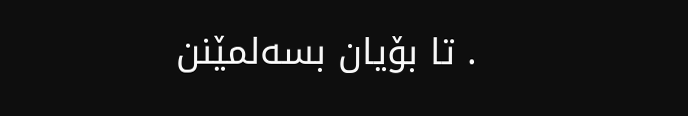. تا بۆیان بسەلمێنن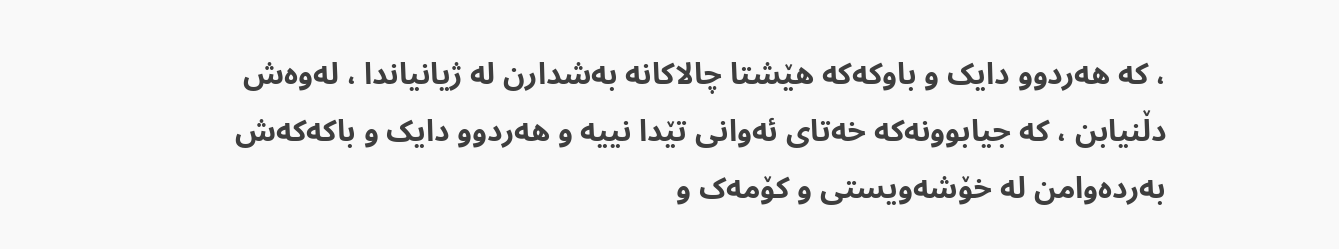، کە هەردوو دایک و باوکەکە هێشتا چالاکانە بەشدارن لە ژیانیاندا ، لەوەش دڵنیابن ، کە جیابوونەکە خەتای ئەوانی تێدا نییە و هەردوو دایک و باکەکەش بەردەوامن لە خۆشەویستی و کۆمەک و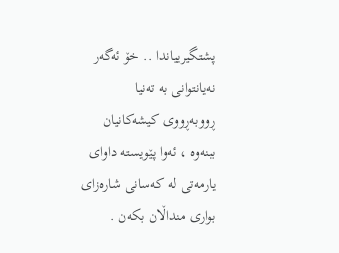پشتگیرییاندا .. خۆ ئەگەر نەیانتوانی بە تەنیا ڕووبەڕووی کیشەکانیان ببنەوە ، ئەوا پێویستە داوای یارمەتی لە کەسانی شارەزای بواری منداڵان بکەن .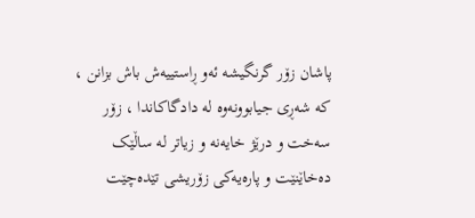پاشان زۆر گرنگیشە ئەو ڕاستییەش باش بزانن ، کە شەڕی جیابوونەوە لە دادگاکاندا ، زۆر سەخت و درێژ خایەنە و زیاتر لە ساڵێک دەخاێنێت و پارەیەکی زۆریشی تێدەچێت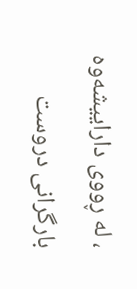، لە ڕووی داراییشەوە بارگرانی دروست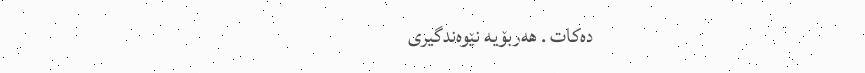دەکات . هەربۆیە نێوەندگیری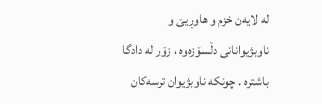لە لایەن خزم و هاوڕیێ و ناوبژیوانانی دڵسۆزەوە ، زۆر لە دادگا باشترە . چونکە ناوبژیوان ترسەکان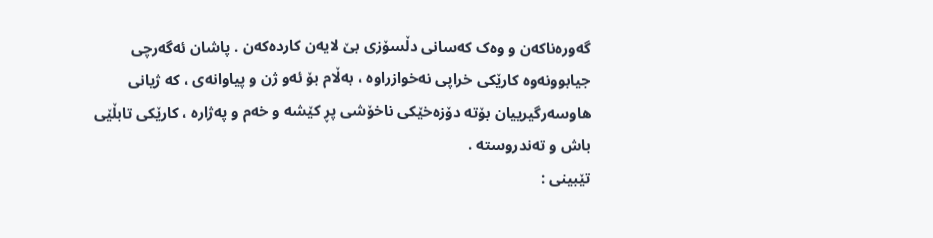گەورەناکەن و وەک کەسانی دڵسۆزی بێ لایەن کاردەکەن . پاشان ئەگەرچی جیابوونەوە کارێکی خراپی نەخوازراوە ، بەڵام بۆ ئەو ژن و پیاوانەی ، کە ژیانی هاوسەرگیرییان بۆتە دۆزەخێکی ناخۆشی پڕ کێشە و خەم و پەژارە ، کارێکی تابڵێی باش و تەندروستە .
تێبینی :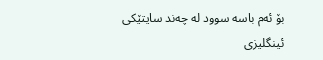بۆ ئەم باسە سوود لە چەند سایتێکی ئینگلیزی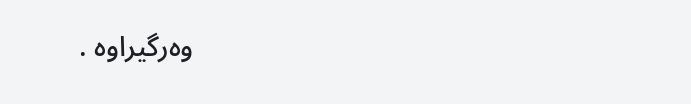وەرگیراوە .